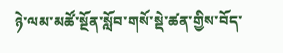ཉེ་ལམ་མཚོ་སྔོན་སློབ་གསོ་སྡེ་ཚན་གྱིས་བོད་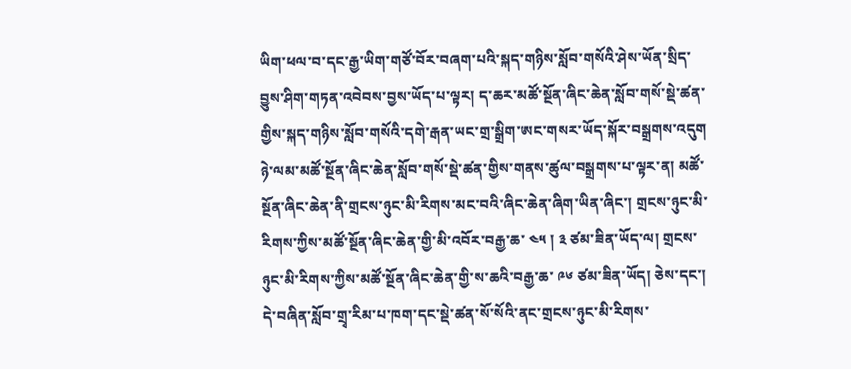ཡིག་ཕལ་བ་དང་རྒྱ་ཡིག་གཙོ་བོར་བཞག་པའི་སྐད་གཉིས་སློབ་གསོའི་ཤེས་ཡོན་སྲིད་བྱུས་ཤིག་གཏན་འབེབས་བྱས་ཡོད་པ་ལྟར། ད་ཆར་མཚོ་སྔོན་ཞིང་ཆེན་སློབ་གསོ་སྡེ་ཚན་གྱིས་སྐད་གཉིས་སློབ་གསོའི་དགེ་རྒན་ཡང་གྲ་སྒྲིག་ཨང་གསར་ཡོད་སྐོར་བསྒྲགས་འདུག
ཉེ་ལམ་མཚོ་སྔོན་ཞིང་ཆེན་སློབ་གསོ་སྡེ་ཚན་གྱིས་གནས་ཚུལ་བསྒྲགས་པ་ལྟར་ན། མཚོ་སྔོན་ཞིང་ཆེན་ནི་གྲངས་ཉུང་མི་རིགས་མང་བའི་ཞིང་ཆེན་ཞིག་ཡིན་ཞིང་། གྲངས་ཉུང་མི་རིགས་ཀྱིས་མཚོ་སྔོན་ཞིང་ཆེན་གྱི་མི་འབོར་བརྒྱ་ཆ་ ༤༥ ། ༣ ཙམ་ཟིན་ཡོད་ལ། གྲངས་ཉུང་མི་རིགས་ཀྱིས་མཚོ་སྔོན་ཞིང་ཆེན་གྱི་ས་ཆའི་བརྒྱ་ཆ་ ༩༦ ཙམ་ཟིན་ཡོད། ཅེས་དང་། དེ་བཞིན་སློབ་གྲྭ་རིམ་པ་ཁག་དང་སྡེ་ཚན་སོ་སོའི་ནང་གྲངས་ཉུང་མི་རིགས་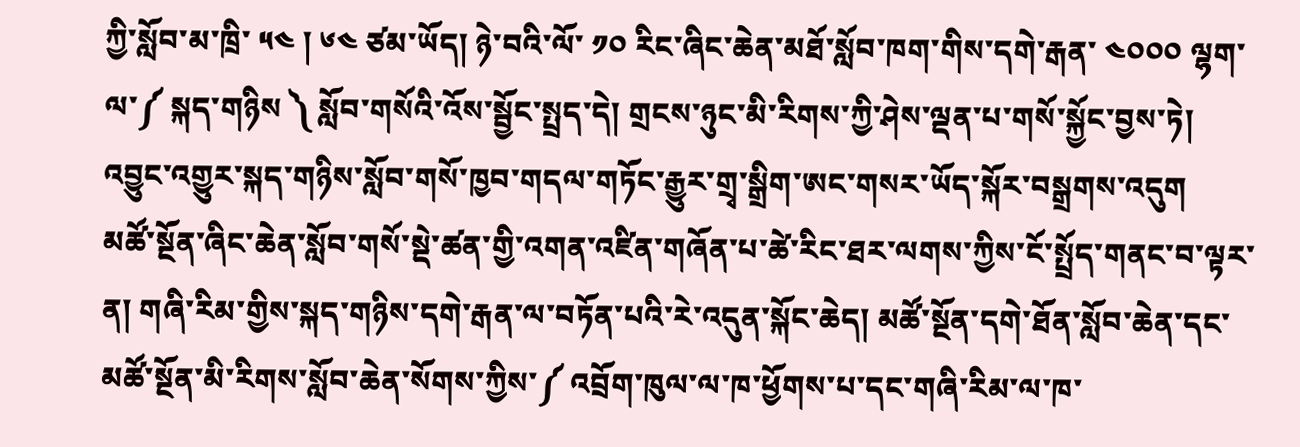ཀྱི་སློབ་མ་ཁྲི་ ༥༤ ། ༦༤ ཙམ་ཡོད། ཉེ་བའི་ལོ་ ༡༠ རིང་ཞིང་ཆེན་མཐོ་སློབ་ཁག་གིས་དགེ་རྒན་ ༤༠༠༠ ལྷག་ལ་༼ སྐད་གཉིས ༽ སློབ་གསོའི་འོས་སྦྱོང་སྤྲད་དེ། གྲངས་ཉུང་མི་རིགས་ཀྱི་ཤེས་ལྡན་པ་གསོ་སྐྱོང་བྱས་ཏེ། འབྱུང་འགྱུར་སྐད་གཉིས་སློབ་གསོ་ཁྱབ་གདལ་གཏོང་རྒྱུར་གྲྭ་སྒྲིག་ཨང་གསར་ཡོད་སྐོར་བསྒྲགས་འདུག
མཚོ་སྔོན་ཞིང་ཆེན་སློབ་གསོ་སྡེ་ཚན་གྱི་འགན་འཛིན་གཞོན་པ་ཚེ་རིང་ཐར་ལགས་ཀྱིས་ངོ་སྤྲོད་གནང་བ་ལྟར་ན། གཞི་རིམ་གྱིས་སྐད་གཉིས་དགེ་རྒན་ལ་བཏོན་པའི་རེ་འདུན་སྐོང་ཆེད། མཚོ་སྔོན་དགེ་ཐོན་སློབ་ཆེན་དང་མཚོ་སྔོན་མི་རིགས་སློབ་ཆེན་སོགས་ཀྱིས་༼ འབྲོག་ཁུལ་ལ་ཁ་ཕྱོགས་པ་དང་གཞི་རིམ་ལ་ཁ་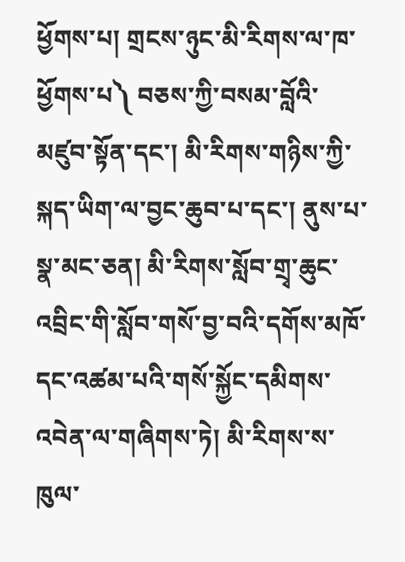ཕྱོགས་པ། གྲངས་ཉུང་མི་རིགས་ལ་ཁ་ཕྱོགས་པ༽ བཅས་ཀྱི་བསམ་བློའི་མཛུབ་སྟོན་དང་། མི་རིགས་གཉིས་ཀྱི་སྐད་ཡིག་ལ་བྱང་ཆུབ་པ་དང་། ནུས་པ་སྣ་མང་ཅན། མི་རིགས་སློབ་གྲྭ་ཆུང་འབྲིང་གི་སློབ་གསོ་བྱ་བའི་དགོས་མཁོ་དང་འཚམ་པའི་གསོ་སྐྱོང་དམིགས་འབེན་ལ་གཞིགས་ཏེ། མི་རིགས་ས་ཁུལ་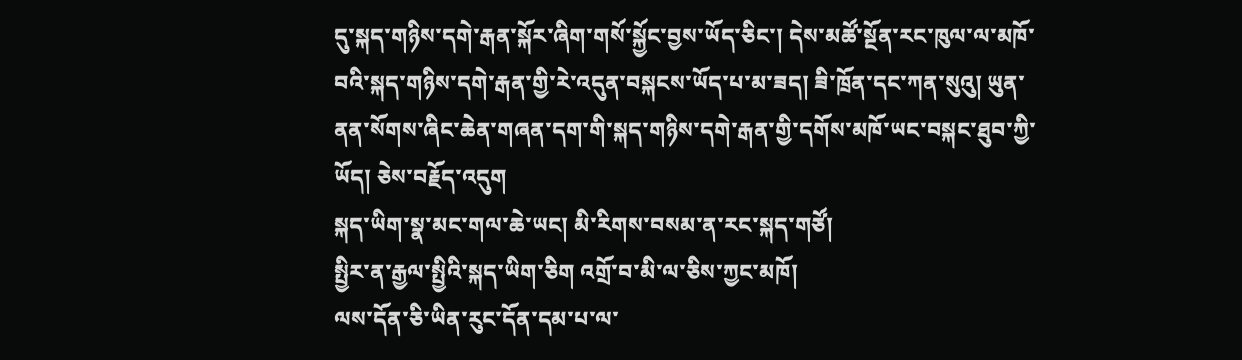དུ་སྐད་གཉིས་དགེ་རྒན་སྐོར་ཞིག་གསོ་སྐྱོང་བྱས་ཡོད་ཅིང་། དེས་མཚོ་སྔོན་རང་ཁུལ་ལ་མཁོ་བའི་སྐད་གཉིས་དགེ་རྒན་གྱི་རེ་འདུན་བསྐངས་ཡོད་པ་མ་ཟད། ཟི་ཁྲོན་དང་ཀན་སུའུ། ཡུན་ནན་སོགས་ཞིང་ཆེན་གཞན་དག་གི་སྐད་གཉིས་དགེ་རྒན་གྱི་དགོས་མཁོ་ཡང་བསྐང་ཐུབ་ཀྱི་ཡོད། ཅེས་བརྗོད་འདུག
སྐད་ཡིག་སྣ་མང་གལ་ཆེ་ཡང། མི་རིགས་བསམ་ན་རང་སྐད་གཙོ།
སྤྱིར་ན་རྒྱལ་སྤྱིའི་སྐད་ཡིག་ཅིག འགྲོ་བ་མི་ལ་ཅིས་ཀྱང་མཁོ།
ལས་དོན་ཅི་ཡིན་རུང་དོན་དམ་པ་ལ་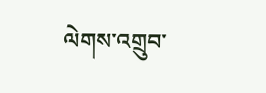ལེགས་འགྲུབ་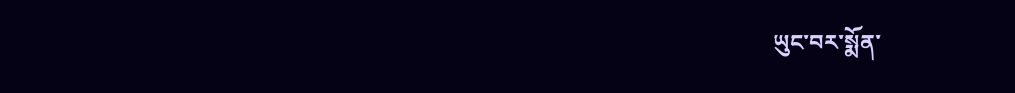ཡུང་བར་སྨོན་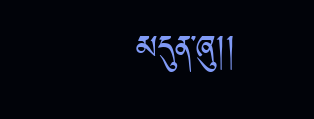མདུན་ཞུ།།